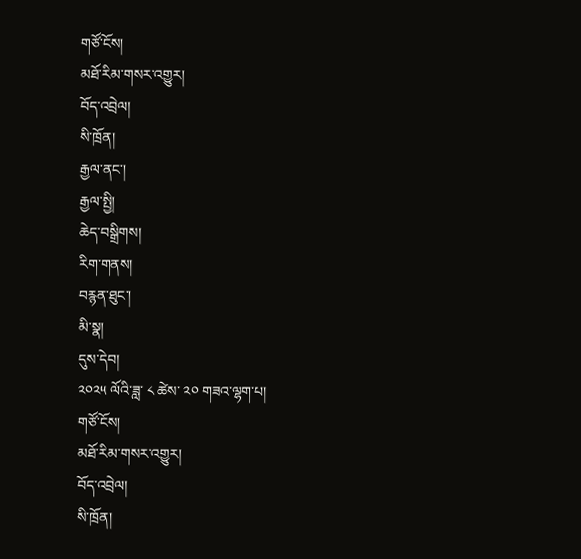གཙོ་ངོས།
མཐོ་རིམ་གསར་འགྱུར།
བོད་འབྲེལ།
སི་ཁྲོན།
རྒྱལ་ནང་།
རྒྱལ་སྤྱི།
ཆེད་བསྒྲིགས།
རིག་གནས།
བརྙན་ཐུང་།
མི་སྣ།
དུས་དེབ།
༢༠༢༥ ལོའི་ཟླ་ ༨ ཚེས་ ༢༠ གཟའ་ལྷག་པ།
གཙོ་ངོས།
མཐོ་རིམ་གསར་འགྱུར།
བོད་འབྲེལ།
སི་ཁྲོན།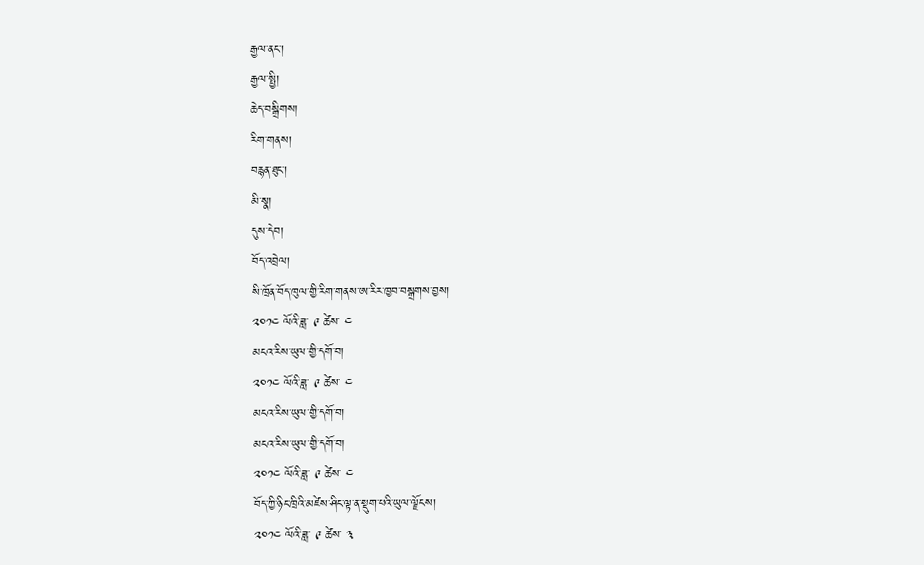རྒྱལ་ནང་།
རྒྱལ་སྤྱི།
ཆེད་བསྒྲིགས།
རིག་གནས།
བརྙན་ཐུང་།
མི་སྣ།
དུས་དེབ།
བོད་འབྲེལ།
སི་ཁྲོན་བོད་ཁུལ་གྱི་རིག་གནས་ཨ་རིར་ཁྱབ་བསྒྲགས་བྱས།
༢༠༡༤ ལོའི་ཟླ་ ༩ ཚེས་ ༤
མངའ་རིས་ཡུལ་གྱི་དགོ་བ།
༢༠༡༤ ལོའི་ཟླ་ ༩ ཚེས་ ༤
མངའ་རིས་ཡུལ་གྱི་དགོ་བ།
མངའ་རིས་ཡུལ་གྱི་དགོ་བ།
༢༠༡༤ ལོའི་ཟླ་ ༩ ཚེས་ ༤
བོད་ཀྱི་ཉིང་ཁྲིའི་མཛེས་ཤིང་ལྟ་ན་སྡུག་པའི་ཡུལ་ལྗོངས།
༢༠༡༤ ལོའི་ཟླ་ ༩ ཚེས་ ༣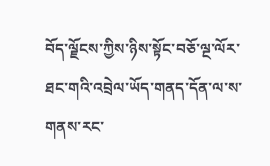བོད་ལྗོངས་ཀྱིས་ཉིས་སྟོང་བཅོ་ལྔ་ལོར་ཐང་གའི་འབྲེལ་ཡོད་གནད་དོན་ལ་ས་གནས་རང་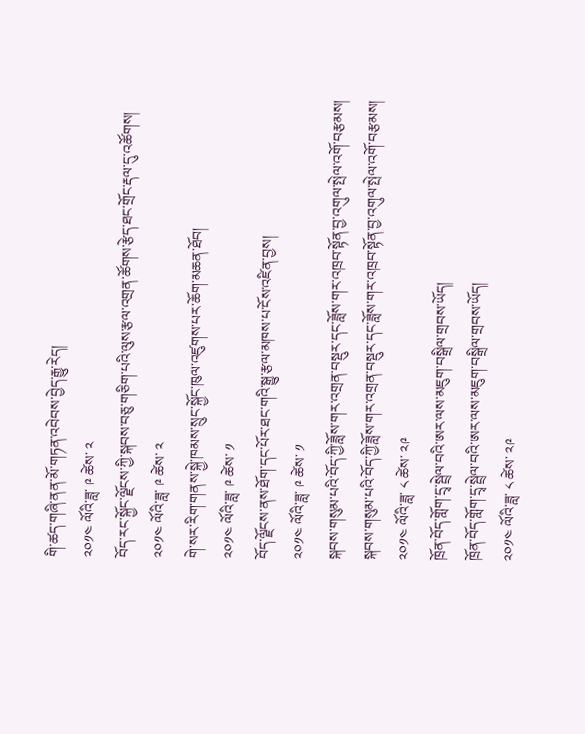གི་ཚད་གཞི་ནན་མོ་གཏན་འབེབས་བྱེད་རྒྱུ་རེད།
༢༠༡༤ ལོའི་ཟླ་ ༩ ཚེས་ ༢
བོད་རང་སྐྱོང་ལྗོངས་ཀྱི་སྐབས་བཅུ་གཅིག་པའི་ལུས་རྩལ་འགྲན་ཚོགས་རྩེད་ཐང་གྲོང་རྡལ་དུ་འཚོགས།
༢༠༡༤ ལོའི་ཟླ་ ༩ ཚེས་ ༢
གེ་སར་རིག་གནས་སྐྱེ་ཁམས་སྲུང་སྐྱོང་ཁུལ་འཛུགས་པར་ཆོག་མཆན་ཐོབ།
༢༠༡༤ ལོའི་ཟླ་ ༩ ཚེས་ ༡
བོད་ལྗོངས་ནས་ཐོག་དང་པོར་ཐང་གའི་སྒྱུ་རྩལ་མཁས་པ་ངོས་འཛིན་བྱས།
༢༠༡༤ ལོའི་ཟླ་ ༩ ཚེས་ ༡
སྐབས་གསུམ་པའི་བོད་ཀྱི་ཟློས་གར་འགྲན་བསྡུར་དང་ཟློས་གར་འཁྲབ་སྟོན་བྱ་འགུལ་སྤེལ་འགོ་བརྩམས།
སྐབས་གསུམ་པའི་བོད་ཀྱི་ཟློས་གར་འགྲན་བསྡུར་དང་ཟློས་གར་འཁྲབ་སྟོན་བྱ་འགུལ་སྤེལ་འགོ་བརྩམས།
༢༠༡༤ ལོའི་ཟླ་ ༨ ཚེས་ ༢༩
ཁྲོན་བོད་གློག་དྲྭ་སྦྲེལ་བའི་ཨར་ལས་མཇུག་བསྒྲིལ་གྲབས་ཡོད།
ཁྲོན་བོད་གློག་དྲྭ་སྦྲེལ་བའི་ཨར་ལས་མཇུག་བསྒྲིལ་གྲབས་ཡོད།
༢༠༡༤ ལོའི་ཟླ་ ༨ ཚེས་ ༢༩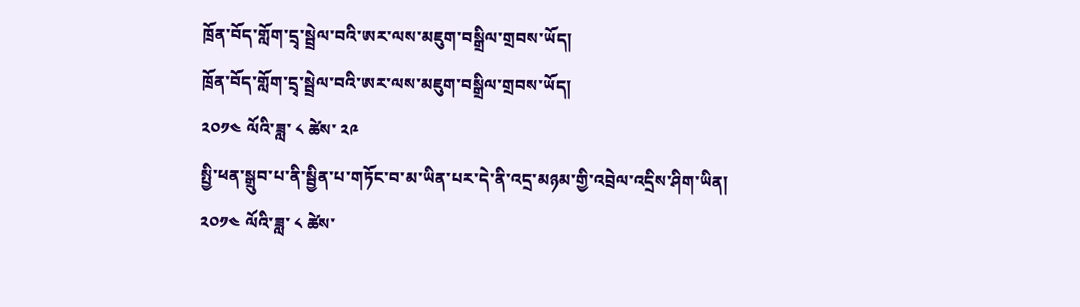ཁྲོན་བོད་གློག་དྲྭ་སྦྲེལ་བའི་ཨར་ལས་མཇུག་བསྒྲིལ་གྲབས་ཡོད།
ཁྲོན་བོད་གློག་དྲྭ་སྦྲེལ་བའི་ཨར་ལས་མཇུག་བསྒྲིལ་གྲབས་ཡོད།
༢༠༡༤ ལོའི་ཟླ་ ༨ ཚེས་ ༢༩
སྤྱི་ཕན་སྒྲུབ་པ་ནི་སྦྱིན་པ་གཏོང་བ་མ་ཡིན་པར་དེ་ནི་འདྲ་མཉམ་གྱི་འབྲེལ་འདྲིས་ཤིག་ཡིན།
༢༠༡༤ ལོའི་ཟླ་ ༨ ཚེས་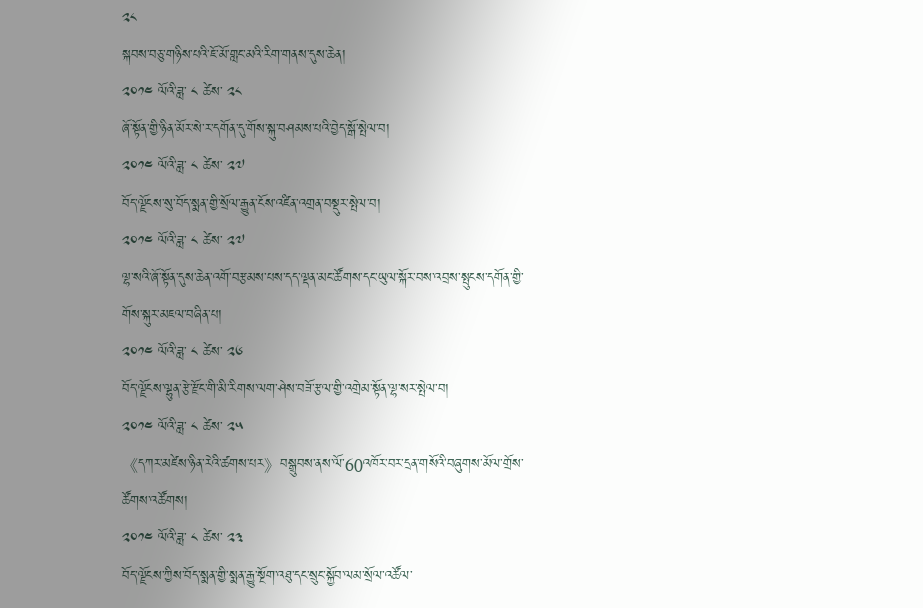༢༨
སྐབས་བཅུ་གཉིས་པའི་ཇོ་མོ་གླང་མའི་རིག་གནས་དུས་ཆེན།
༢༠༡༤ ལོའི་ཟླ་ ༨ ཚེས་ ༢༨
ཞོ་སྟོན་གྱི་ཉིན་མོར་སེ་ར་དགོན་དུ་གོས་སྐུ་བཤམས་པའི་བྱེད་སྒོ་སྤེལ་བ།
༢༠༡༤ ལོའི་ཟླ་ ༨ ཚེས་ ༢༧
བོད་ལྗོངས་སུ་བོད་སྨན་གྱི་སྲོལ་རྒྱུན་ངོས་འཛིན་འགྲན་བསྡུར་སྤེལ་བ།
༢༠༡༤ ལོའི་ཟླ་ ༨ ཚེས་ ༢༧
ལྷ་སའི་ཞོ་སྟོན་དུས་ཆེན་འགོ་བརྩམས་པས་དད་ལྡན་མང་ཚོགས་དང་ཡུལ་སྐོར་བས་འབྲས་སྤུངས་དགོན་གྱི་གོས་སྐུར་མཇལ་བཞིན་པ།
༢༠༡༤ ལོའི་ཟླ་ ༨ ཚེས་ ༢༦
བོད་ལྗོངས་ལྷུན་རྩེ་རྫོང་གི་མི་རིགས་ལག་ཤེས་བཟོ་རྩལ་གྱི་འགྲེམ་སྟོན་ལྷ་སར་སྤེལ་བ།
༢༠༡༤ ལོའི་ཟླ་ ༨ ཚེས་ ༢༥
《དཀར་མཛེས་ཉིན་རེའི་ཚགས་པར》བསྒྲུབས་ནས་ལོ་60འཁོར་བར་དྲན་གསོའི་བཞུགས་མོལ་གྲོས་ཚོགས་འཚོགས།
༢༠༡༤ ལོའི་ཟླ་ ༨ ཚེས་ ༢༣
བོད་ལྗོངས་ཀྱིས་བོད་སྨན་གྱི་སྨན་རྒྱུ་སྔོག་འཐུ་དང་སྲུང་སྐྱོབ་ལམ་སྲོལ་འཚོལ་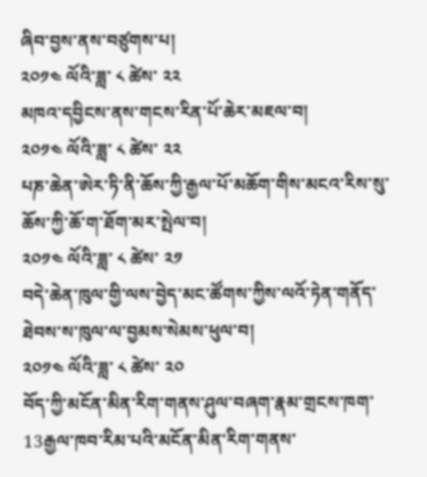ཞིབ་བྱས་ནས་བཙུགས་པ།
༢༠༡༤ ལོའི་ཟླ་ ༨ ཚེས་ ༢༢
མཁའ་དབྱིངས་ནས་གངས་རིན་པོ་ཆེར་མཇལ་བ།
༢༠༡༤ ལོའི་ཟླ་ ༨ ཚེས་ ༢༢
པཎ་ཆེན་ཨེར་ཏི་ནི་ཆོས་ཀྱི་རྒྱལ་པོ་མཆོག་གིས་མངའ་རིས་སུ་ཆོས་ཀྱི་ཆོ་ག་ཐོག་མར་སྤེལ་བ།
༢༠༡༤ ལོའི་ཟླ་ ༨ ཚེས་ ༢༡
བདེ་ཆེན་ཁུལ་གྱི་ལས་བྱེད་མང་ཚོགས་ཀྱིས་ལའོ་ཏེན་གནོད་ཐེབས་ས་ཁུལ་ལ་བྱམས་སེམས་ཕུལ་བ།
༢༠༡༤ ལོའི་ཟླ་ ༨ ཚེས་ ༢༠
བོད་ཀྱི་མངོན་མིན་རིག་གནས་ཤུལ་བཞག་རྣམ་གྲངས་ཁག་13རྒྱལ་ཁབ་རིམ་པའི་མངོན་མིན་རིག་གནས་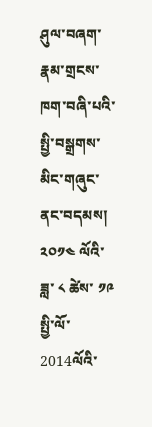ཤུལ་བཞག་རྣམ་གྲངས་ཁག་བཞི་པའི་སྤྱི་བསྒྲགས་མིང་གཞུང་ནང་བདམས།
༢༠༡༤ ལོའི་ཟླ་ ༨ ཚེས་ ༡༩
སྤྱི་ལོ་2014ལོའི་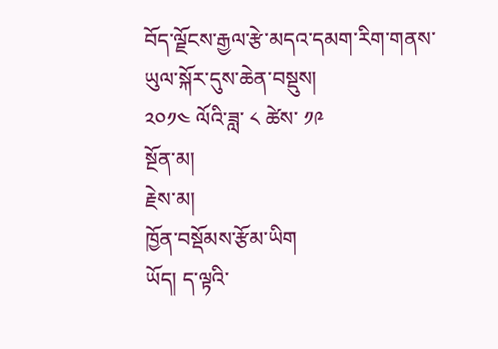བོད་ལྗོངས་རྒྱལ་རྩེ་མདའ་དམག་རིག་གནས་ཡུལ་སྐོར་དུས་ཆེན་བསྡུས།
༢༠༡༤ ལོའི་ཟླ་ ༨ ཚེས་ ༡༩
སྔོན་མ།
རྗེས་མ།
ཁྱོན་བསྡོམས་རྩོམ་ཡིག
ཡོད། ད་ལྟའི་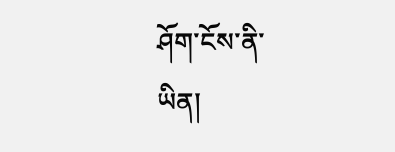ཤོག་ངོས་ནི་
ཡིན།